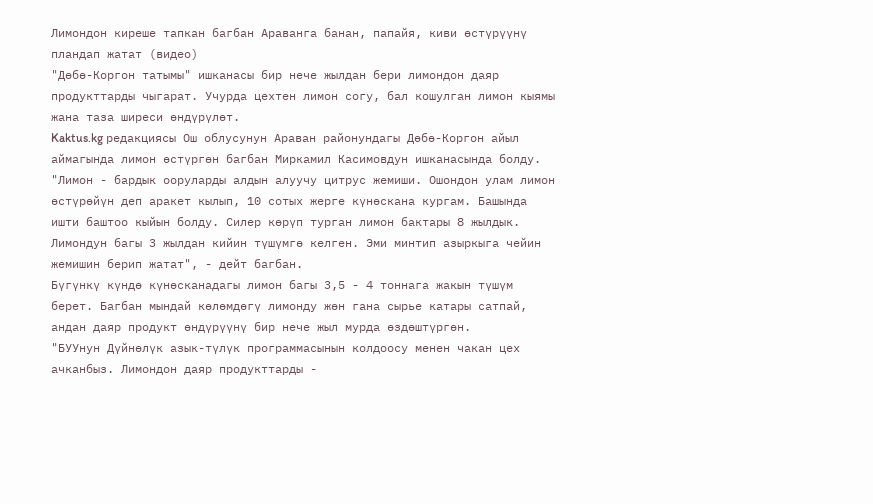Лимондон киреше тапкан багбан Араванга банан, папайя, киви өстүрүүнү пландап жатат (видео)
"Дөбө-Коргон татымы" ишканасы бир нече жылдан бери лимондон даяр продукттарды чыгарат. Учурда цехтен лимон согу, бал кошулган лимон кыямы жана таза ширеси өндүрүлөт.
Kaktus.kg редакциясы Ош облусунун Араван районундагы Дөбө-Коргон айыл аймагында лимон өстүргөн багбан Миркамил Касимовдун ишканасында болду.
"Лимон - бардык ооруларды алдын алуучу цитрус жемиши. Ошондон улам лимон өстүрөйүн деп аракет кылып, 10 сотых жерге күнөскана кургам. Башында ишти баштоо кыйын болду. Силер көрүп турган лимон бактары 8 жылдык. Лимондун багы 3 жылдан кийин түшүмгө келген. Эми минтип азыркыга чейин жемишин берип жатат", - дейт багбан.
Бүгүнкү күндө күнөсканадагы лимон багы 3,5 - 4 тоннага жакын түшүм берет. Багбан мындай көлөмдөгү лимонду жөн гана сырье катары сатпай, андан даяр продукт өндүрүүнү бир нече жыл мурда өздөштүргөн.
"БУУнун Дүйнөлүк азык-түлүк программасынын колдоосу менен чакан цех ачканбыз. Лимондон даяр продукттарды -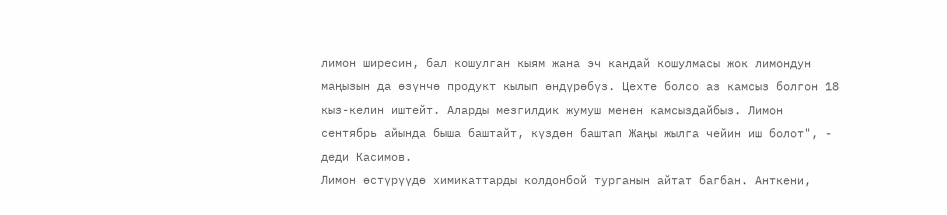лимон ширесин, бал кошулган кыям жана эч кандай кошулмасы жок лимондун маңызын да өзүнчө продукт кылып өндүрөбүз. Цехте болсо аз камсыз болгон 18 кыз-келин иштейт. Аларды мезгилдик жумуш менен камсыздайбыз. Лимон сентябрь айында быша баштайт, күздөн баштап Жаңы жылга чейин иш болот", - деди Касимов.
Лимон өстүрүүдө химикаттарды колдонбой турганын айтат багбан. Анткени,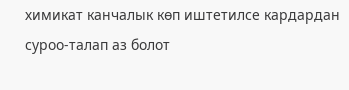химикат канчалык көп иштетилсе кардардан суроо-талап аз болот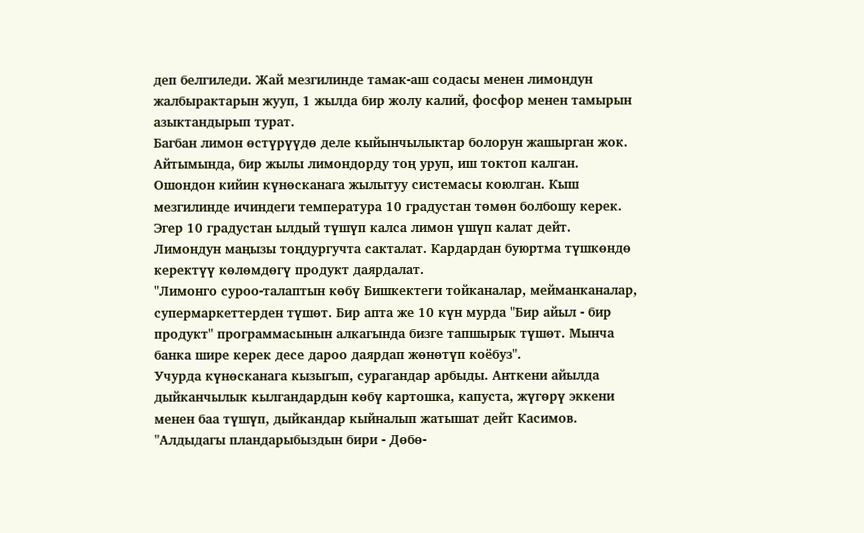деп белгиледи. Жай мезгилинде тамак-аш содасы менен лимондун жалбырактарын жууп, 1 жылда бир жолу калий, фосфор менен тамырын азыктандырып турат.
Багбан лимон өстүрүүдө деле кыйынчылыктар болорун жашырган жок. Айтымында, бир жылы лимондорду тоң уруп, иш токтоп калган. Ошондон кийин күнөсканага жылытуу системасы коюлган. Кыш мезгилинде ичиндеги температура 10 градустан төмөн болбошу керек. Эгер 10 градустан ылдый түшүп калса лимон үшүп калат дейт.
Лимондун маңызы тоңдургучта сакталат. Кардардан буюртма түшкөндө керектүү көлөмдөгү продукт даярдалат.
"Лимонго суроо-талаптын көбү Бишкектеги тойканалар, мейманканалар, супермаркеттерден түшөт. Бир апта же 10 күн мурда "Бир айыл - бир продукт" программасынын алкагында бизге тапшырык түшөт. Мынча банка шире керек десе дароо даярдап жөнөтүп коёбуз".
Учурда күнөсканага кызыгып, сурагандар арбыды. Анткени айылда дыйканчылык кылгандардын көбү картошка, капуста, жүгөрү эккени менен баа түшүп, дыйкандар кыйналып жатышат дейт Касимов.
"Алдыдагы пландарыбыздын бири - Дөбө-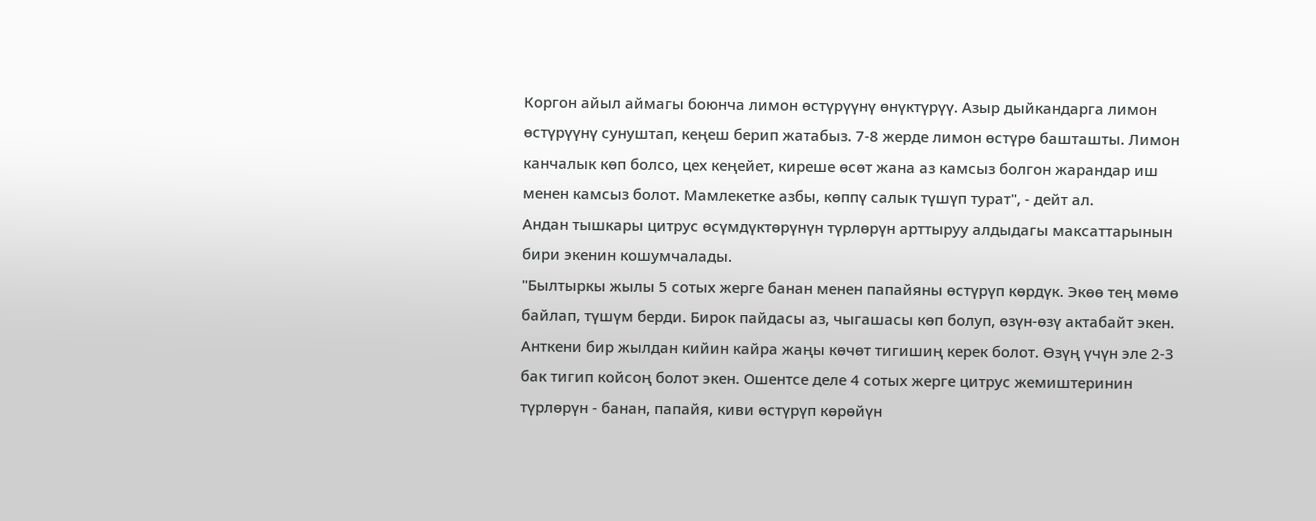Коргон айыл аймагы боюнча лимон өстүрүүнү өнүктүрүү. Азыр дыйкандарга лимон өстүрүүнү сунуштап, кеңеш берип жатабыз. 7-8 жерде лимон өстүрө башташты. Лимон канчалык көп болсо, цех кеңейет, киреше өсөт жана аз камсыз болгон жарандар иш менен камсыз болот. Мамлекетке азбы, көппү салык түшүп турат", - дейт ал.
Андан тышкары цитрус өсүмдүктөрүнүн түрлөрүн арттыруу алдыдагы максаттарынын бири экенин кошумчалады.
"Былтыркы жылы 5 сотых жерге банан менен папайяны өстүрүп көрдүк. Экөө тең мөмө байлап, түшүм берди. Бирок пайдасы аз, чыгашасы көп болуп, өзүн-өзү актабайт экен. Анткени бир жылдан кийин кайра жаңы көчөт тигишиң керек болот. Өзүң үчүн эле 2-3 бак тигип койсоң болот экен. Ошентсе деле 4 сотых жерге цитрус жемиштеринин түрлөрүн - банан, папайя, киви өстүрүп көрөйүн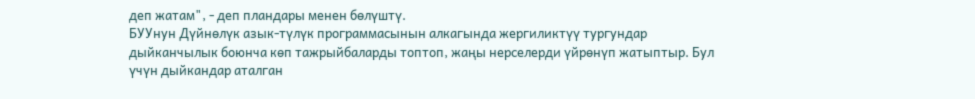деп жатам", - деп пландары менен бөлүштү.
БУУнун Дүйнөлүк азык-түлүк программасынын алкагында жергиликтүү тургундар дыйканчылык боюнча көп тажрыйбаларды топтоп, жаңы нерселерди үйрөнүп жатыптыр. Бул үчүн дыйкандар аталган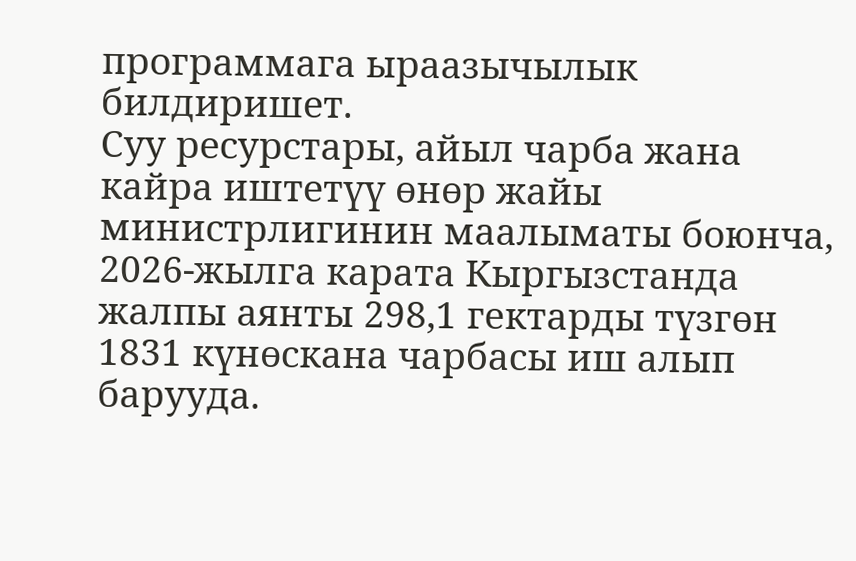программага ыраазычылык билдиришет.
Суу ресурстары, айыл чарба жана кайра иштетүү өнөр жайы министрлигинин маалыматы боюнча, 2026-жылга карата Кыргызстанда жалпы аянты 298,1 гектарды түзгөн 1831 күнөскана чарбасы иш алып барууда.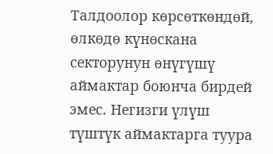Талдоолор көрсөткөндөй, өлкөдө күнөскана секторунун өнүгүшү аймактар боюнча бирдей эмес. Негизги үлүш түштүк аймактарга туура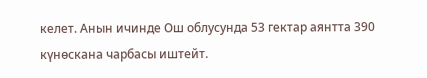келет. Анын ичинде Ош облусунда 53 гектар аянтта 390 күнөскана чарбасы иштейт.